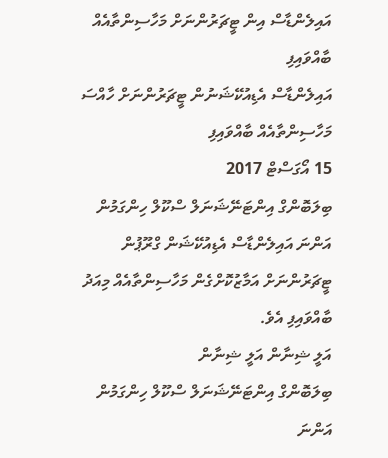އައިލެންޑާސް އިން ޓީޗަރުންނަށް މަހާސިންތާއެއް ބާއްވައިފި
އައިލެންޑާސް އެޑިއުކޭޝަނުން ޓީޗަރުންނަށް ހާއްސަ މަހާސިންތާއެއް ބާއްވައިފި
15 އޯގަސްޓް 2017
ބިލަބޮންގް އިންޓަނޭޝަނަލް ސްކޫލް ހިންގަމުން އަންނަ އައިލެންޑާސް އެޑިއުކޭޝަން ގްރޫޕުން ޓީޗަރުންނަށް އަމާޒުކޮށްގެން މަހާސިންތާއެއް މިއަދު ބާއްވައިފި އެވެ.
އަލީ ޝިނާން އަލީ ޝިނާން
ބިލަބޮންގް އިންޓަނޭޝަނަލް ސްކޫލް ހިންގަމުން އަންނަ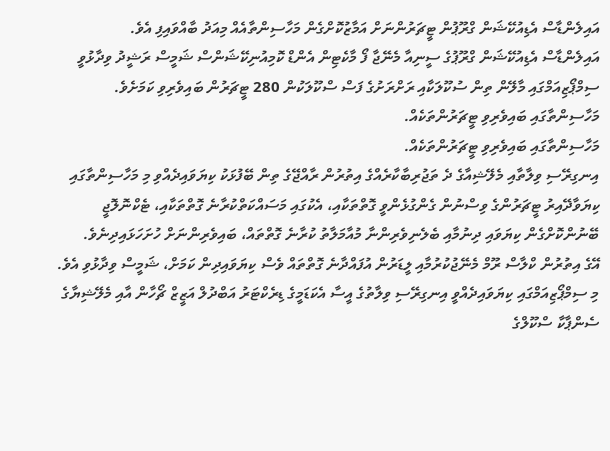އައިލެންޑާސް އެޑިއުކޭޝަން ގްރޫޕުން ޓީޗަރުންނަށް އަމާޒުކޮށްގެން މަހާސިންތާއެއް މިއަދު ބާއްވައިފި އެވެ.
އައިލެންޑާސް އެޑިއުކޭޝަން ގްރޫޕުގެ ސީނިއާ މެނޭޖާ ފޯ މާކެޓިން އެންޑް ކޮމިއުނިކޭޝަންސް ޝަމީސް ރަޝީދު ވިދާޅުވީ ސިމްޕޯޒިއަމްގައި މާލޭން ތިން ސުކޫލަކާއި ރަށްރަށުގެ ފަސް ސްކޫލަކުން 280 ޓީޗަރުން ބައިވެރިވި ކަމަށެވެ.
މަހާސިންތާގައި ބައިވެރިވި ޓީޗަރުންތަކެއް.
މަހާސިންތާގައި ބައިވެރިވި ޓީޗަރުންތަކެއް.
އިނގިރޭސި ވިލާތާއި މެލޭޝިއާގެ ދެ ތަޖުރިބާކާރެއްގެ އިތުރުން ރާއްޖޭގެ ތިން ބޭފުޅަކު ކިޔަވައިދެއްވި މި މަހާސިންތާގައި ކިޔަވާދޭއިރު ޓީޗަރުންގެ ވިސްނުން ގެންގުޅެންވީ ގޮތްތަކާއި، އެކުގައި މަސައްކަތްކުރާނެ ގޮތްތަކާއި، ޓެކްނޮލޮޖީ ބޭނުންކޮށްގެން ކިޔަވައި ދިނުމާއި ބެލެނިވެރިންނާ މުއާމަލާތު ކުރާނެ ގޮތްތައް، ބައިވެރިންނަށް ހުށަހަޅައިދިނެވެ.
އޭގެ އިތުރުން ކްލާސް ރޫމް މެނޭޖުކުރުމާއި ލީޑަރުން އުފައްދާނެ ގޮތްތައް ވެސް ކިޔަވައިދިން ކަމަށް، ޝަމީސް ވިދާޅުވި އެވެ.
މި ސިމްޕޯޒިއަމްގައި ކިޔަވައިދެއްވީ އިނގިރޭސި ވިލާތުގެ އީސާ އެކަޑަމީގެ ޑިރެކްޓަރު އަބްދުލް އަޒީޒް ޗޯހާން އާއި މެލޭޝިޔާގެ ސެންޕާކާ ސްކޫލްގެ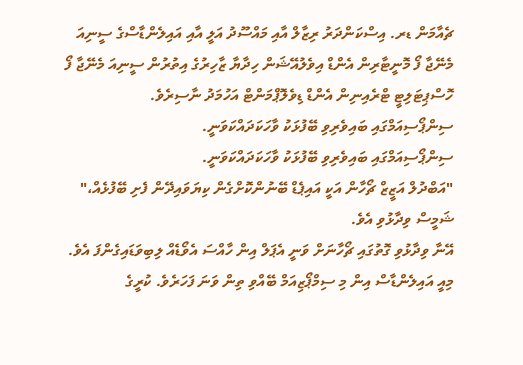ޗެއާމަން ޑރ. އިސްކަންދަރު ރިޒާލް އާއި މައްސޫދު އަލީ އާއި އައިލެންޑާސްގެ ސީނިއަ މެނޭޖާ ފޯ މޮނީޓާރިން އެންޑް އިވެލުއޭޝަން ހިދާޔާ ޒާހިރުގެ އިތުރުން ސީނިއަ މެނޭޖާ ފޯ ހޮސްޕިޓަލިޓީ ޓްރެއިނިން އެންޑް ޑިވެލޮޕްމަންޓް އަހުމަދު ނާސިރެވެ.
ސިންޕޯސިއަމްގައި ބައިވެރިވި ބޭފުޅަކު ވާހަކަދައްކަވަނީ.
ސިންޕޯސިއަމްގައި ބައިވެރިވި ބޭފުޅަކު ވާހަކަދައްކަވަނީ.
"އަބްދުލް އަޒީޒް ޗޯހާން އަކީ އައިޕެޑް ބޭނުންކޮށްގެން ކިޔަވައިދޭން ފެށި ބޭފުޅެއް،" ޝަމީސް ވިދާޅުވި އެވެ.
އޭނާ ވިދާޅުވި ގޮތުގައި ޗޯހާނަށް ވަނީ އެޕަލް އިން ހާއްސަ އެވޯޑެއް ލިބިވަޑައިގެންފަ އެވެ.
މިއީ އައިލެންޑާސް އިން މި ސިމްޕޯޒިއަމް ބޭއްވި ތިން ވަނަ ފަހަރެވެ. ކުރީގެ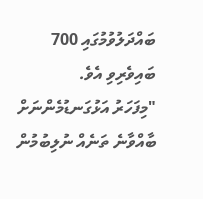ބައްދަލުވުމުގައި 700 ބައިވެރިވި އެވެ.
"މިފަހަރު އަޅުގަނޑުމެންނަށް ބާއްވާނެ ތަނެއް ނުލިބުމުން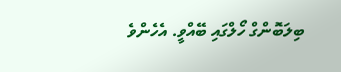ބިލަބޮންގް ހޯލްގައި ބޭއްވީ. އެހެންވެ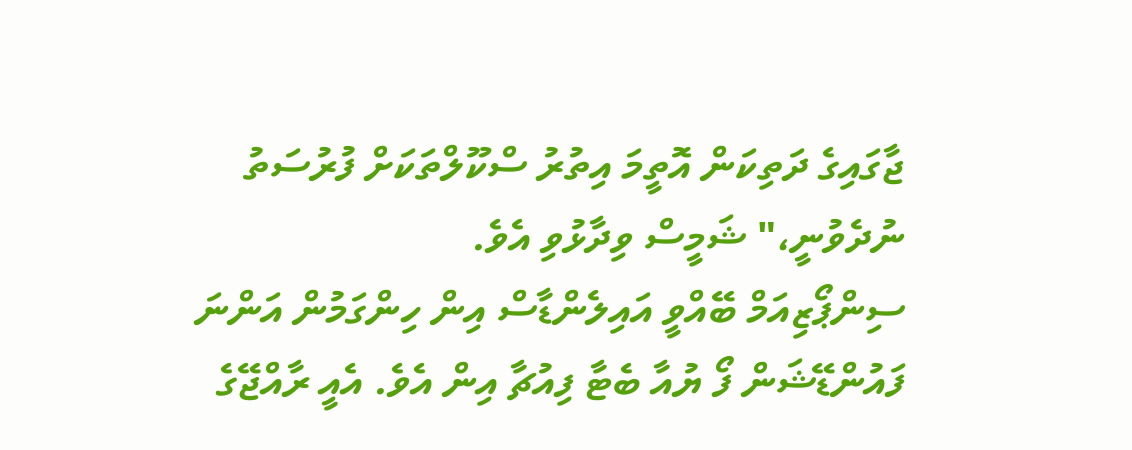ޖާގައިގެ ދަތިކަން އޮތީމަ އިތުރު ސްކޫލްތަކަށް ފުރުސަތު ނުދެވުނީ،" ޝަމީސް ވިދާޅުވި އެވެ.
ސިންޕޯޒިއަމް ބޭއްވީ އައިލެންޑާސް އިން ހިންގަމުން އަންނަ ފައުންޑޭޝަން ފޯ ޔުއާ ބެޓާ ފިއުޗާ އިން އެވެ. އެއީ ރާއްޖޭގެ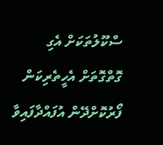ސްކޫލުތަކަށް އެގި ގޮތްގޮތަށް އެހީތެރިކަން ފޯރުކޮށްދޭން އުފައްދާފައިވާ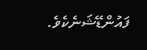ފައުންޑޭޝަނެކެވެ.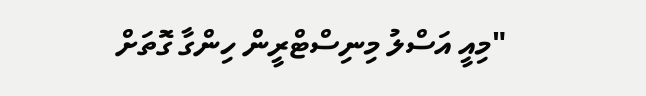"މިއީ އަސްލު މިނިސްޓްރީން ހިންގާ ގޮތަށް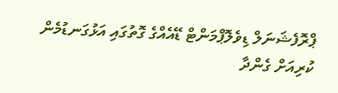ޕްރޮފެޝަނަލް ޑިވެލޮޕްމަންޓް ޑޭއެއްގެ ގޮތުގައި އަޅުގަނޑުމެން ކުރިއަށް ގެންދާ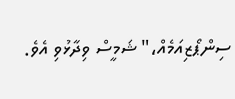ސިންޕޯޒިއަމެއް،" ޝަމީސް ވިދާޅުވި އެވެ.